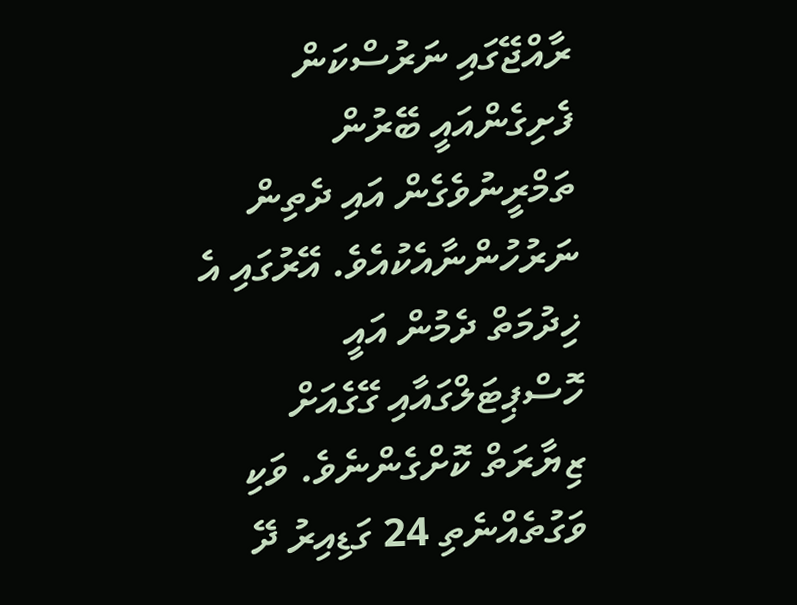ރާއްޖޭގައި ނަރުސްކަން ފެށިގެންއައީ ބޭރުން ތަމްރީނުވެގެން އައި ދެތިން ނަރުހުންނާއެކުއެވެ. އޭރުގައި އެ ޚިދުމަތް ދެމުން އައީ ހޮސްޕިޓަލްގައާއި ގޭގެއަށް ޒިޔާރަތް ކޮށްގެންނެވެ. ވަކި ވަގުތެއްނެތި 24 ގަޑިއިރު ދޭ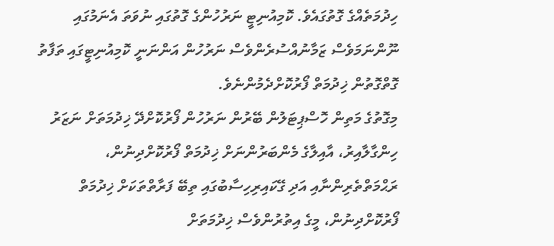ހިދުމަތެއްގެ ގޮތުގައެވެ. ކޮމިއުނިޓީ ނަރުހުންގެ ގޮތުގައި ނުވަތަ އެނަމުގައި ނޫންނަމަވެސް ޒަމާނުއްސުރެންވެސް ނަރުހުން އަންނަނީ ކޮމިއުނިޓީގައި ތަފާތު ގޮތްގޮތުން ޚިދުމަތް ފޯރުކޮށްދެމުންނެވެ.
މިގޮތުގެ މަތިން ހޮސްޕިޓަލުން ބޭރުން ނަރުހުން ފޯރުކޮށްދޭ ޚިދުމަތަށް ނަޒަރު ހިންގާލާއިރު، އާއިލާގެ މެންބަރުންނަށް ޚިދުމަތް ފޯރުކޮށްދިނުން، ރަޙްމަތްތެރިންނާއި އަދި ގޭކައިރިހިސާބުގައި ތިބޭ ފަރާތްތަކަށް ޚިދުމަތް ފޯރުކޮށްދިނުން، މީގެ އިތުރުންވެސް ޚިދުމަތަށް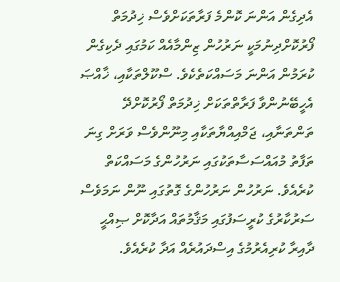އެދިގެން އަންނަ ކޮންމެ ފަރާތަކަށްވެސް ޚިދުމަތް ފޯރުކޮށްދިނުމަކީ ނަރުހުން ޒިންމާއެއް ކަމުގައި ދެކިގެން ކުރަމުން އަންނަ މަސައްކަތެކެވެ. ސްކޫލްތަކާއި، ޚާއްޞަ އެހީބޭނުންވާ ފަރާތްތަކަށް ޚިދުމަތް ފޯރުކޮށްދޭ ތަންތަނާއި، ޖަމްއިއްޔާތަކާއި މިނޫންވެސް ވަރަށް ގިނަ ތަފާތު މުއައްސަސާތަކުގައި ނަރުހުންގެ މަސައްކަތް ކުރެއެވެ. ނަރުހުން ނަރުހުންގެ ގޮތުގައި ނޫން ނަމަވެސް ސަރުކާރުގެ ކުރީސަފުގައި މަޤާމުތައް އަދާކޮށް ޞިއްޙީ ދާއިރާ ކުރިއެރުމުގެ އިސްދައުރެއް އަދާ ކުރެއެވެ.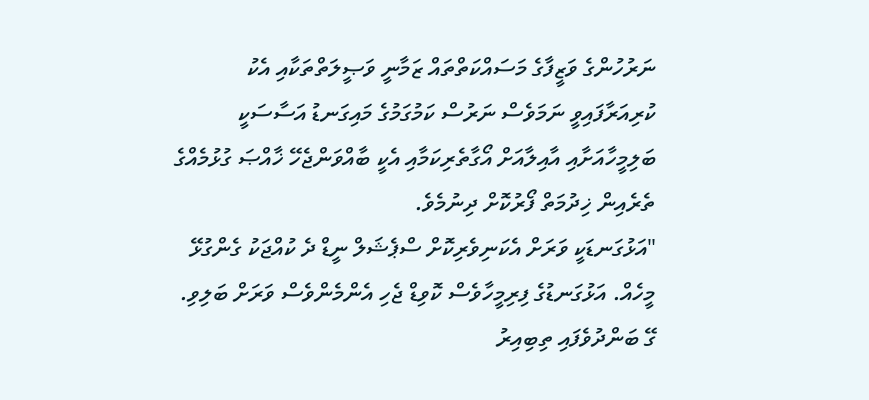ނަރުހުންގެ ވަޒީފާގެ މަސައްކަތްތައް ޒަމާނީ ވަޞީލަތްތަކާއި އެކު ކުރިއަރާފައިވީ ނަމަވެސް ނަރުސް ކަމުގަމުގެ މައިގަނޑު އަސާސަކީ ބަލިމީހާއަށާއި އާއިލާއަށް އޯގާތެރިކަމާއި އެކީ ބާއްވަންޖެހޭ ޚާއްޞަ ގުޅުމެއްގެ ތެރެއިން ޚިދުމަތް ފޯރުކޮށް ދިނުމެވެ.
"އަޅުގަނޑަކީ ވަރަށް އެކަނިވެރިކޮށް ސްޕެޝަލް ނީޑް ދެ ކުއްޖަކު ގެންގުޅޭ މީހެއް. އަޅުގަނޑުގެ ފިރިމީހާވެސް ކޮވިޑް ޖެހި އެންމެންވެސް ވަރަށް ބަލިވި. ގޭ ބަންދުވެފައި ތިބިއިރު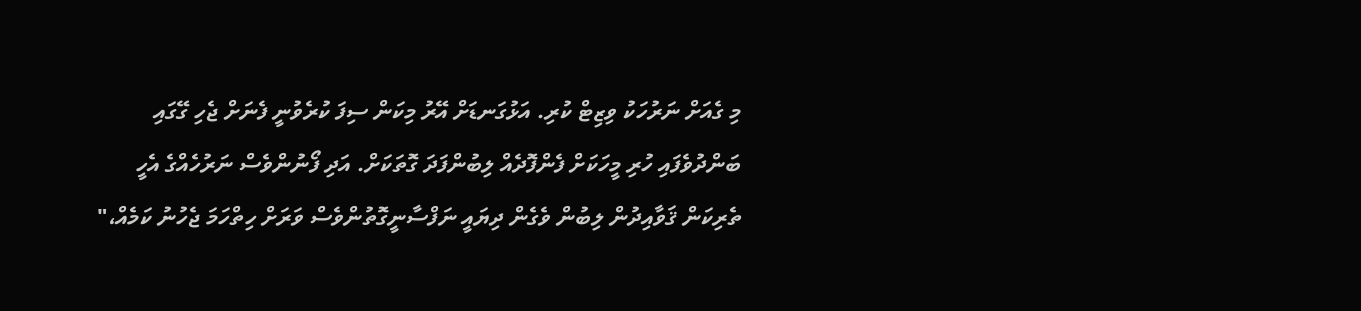މި ގެއަށް ނަރުހަކު ވިޒިޓް ކުރި. އަޅުގަނޑަށް އޭރު މިކަން ސިފަ ކުރެވުނީ ފެނަށް ޖެހި ގޭގައި ބަންދުވެފައި ހުރި މީހަކަށް ފެންފޮދެއް ލިބުންފަދަ ގޮތަކަށް. އަދި ފޯނުންވެސް ނަރުހެއްގެ އެހީ ތެރިކަން ޤަވާއިދުން ލިބުން ވެގެން ދިޔައީ ނަފްސާނީގޮތުންވެސް ވަރަށް ހިތްހަމަ ޖެހުނު ކަމެއް،"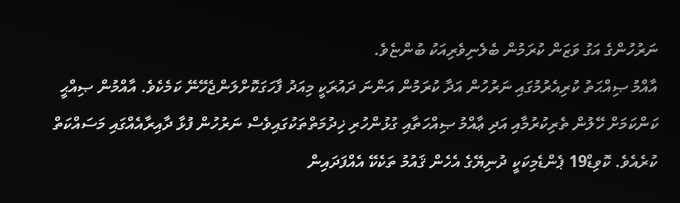ނަރުހުންގެ އަގު ވަޒަން ކުރަމުން ބެލެނިވެރިއަކު ބުންޏެވެ.
އާއްމު ޞިއްޙަތު ކުރިއެރުމުގައި ނަރުހުން އަދާ ކުރަމުން އަންނަ ދައުރަކީ މިއަދު ފާހަގަކޮށްލަންޖެހޭނޭ ކަމެކެވެ. އާއްމުން ޞިއްޙީ ކަންކަމަށް ހޭލުން ތެރިކުރުމާއި އަދި ޢާއްމު ޞިއްހަތާއި ގުޅުންހުރި ޚިދުމަތްތަކުގައިވެސް ނަރުހުން ފުޅާ ދާއިރާއެއްގައި މަސައްކަތް ކުރެއެވެ. ކޮވިޑް19 ޕެންޑެމިކަކީ ދުނިޔޭގެ އެހެން ޤައުމު ތަކެކޭ އެއްފަދައިން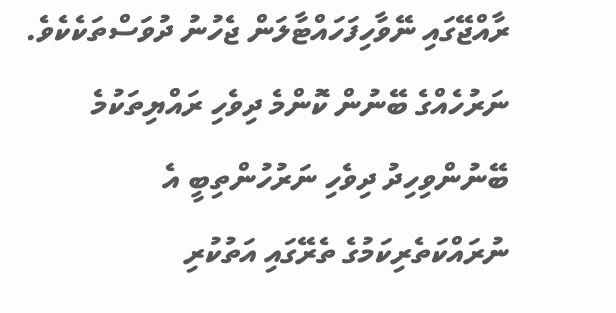ރާއްޖޭގައި ނޭވާހިފަހައްޓާލަން ޖެހުނު ދުވަސްތަކެކެވެ. ނަރުހެއްގެ ބޭނުން ކޮންމެ ދިވެހި ރައްޔިތަކުމެ ބޭނުންވިހިދު ދިވެހި ނަރުހުންތިބީ އެ ނުރައްކަތެރިކަމުގެ ތެރޭގައި އަތުކުރި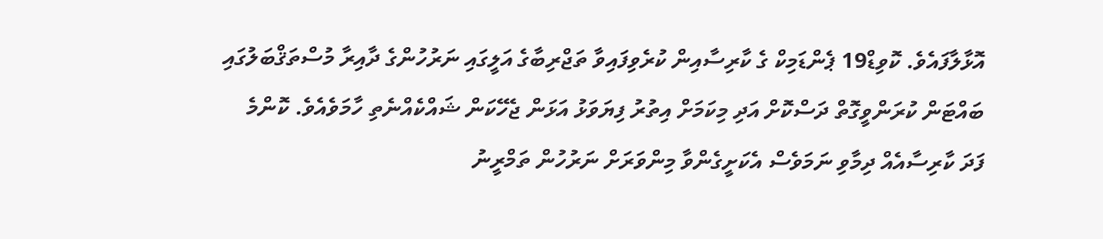އޮޅާލާފައެވެ. ކޮވިޑް19 ޕެންޑަމިކް ގެ ކާރިސާއިން ކުރެވިފައިވާ ތަޖްރިބާގެ އަލީގައި ނަރުހުންގެ ދާއިރާ މުސްތަޤްބަލުގައި ބައްޓަން ކުރަންވީގޮތް ދަސްކޮށް އަދި މިކަމަށް އިތުރު ފިޔަވަޅު އަޅަން ޖެހޭކަން ޝައްކެއްނެތި ހާމަވެއެވެ. ކޮންމެ ފަދަ ކާރިސާއެއް ދިމާވި ނަމަވެސް އެކަށީގެންވާ މިންވަރަށް ނަރުހުން ތަމްރީނު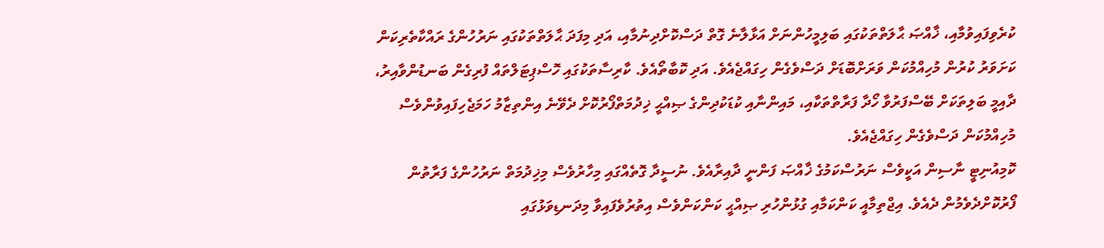ކުރެވިފައިވުމާއި، ޚާއްޞަ ޙާލަތްތަކުގައި ބަލިމީހުންނަށް އަޅާލާނެ ގޮތް ދަސްކޮށްދިނުމާއި، އަދި މިފަދަ ޙާލަތްތަކުގައި ނަރުހުންގެ ރައްކާތެރިކަން ކަށަވަރު ކުރުން މުހިއްމުކަން ވަރަށްބޮޑަށް ދަސްވެގެން ހިގައްޖެއެވެ. އަދި ކޮބާތޯއެވެ. ކާރިސާތަކުގައި ހޮސްޕިޓަލްތައް ފުރިގެން ބަނޑުންވާއިރު، ދާއިމީ ބަލިތަކަށް ބޭސްފަރުވާ ހޯދާ ފަރާތްތަކާއި، މައިންނާއި ކުޑަކުދިންގެ ޞިއްޙީ ޚިދުމަތްފޯރުކޮށް ދެވޭނެ އިންތިޒާމު ހަމަޖެހިފައިވުންވެސް މުހިއްމުކަން ދަސްވެގެން ހިގައްޖެއެވެ.
ކޮމިއުނިޓީ ނާސިން އަކީވެސް ނަރުސްކަމުގެ ޚާއްޞަ ފަންނީ ދާއިރާއެވެ. ނުސީދާ ގޮތެއްގައި މިހާރުވެސް މިޚިދުމަތް ނަރުހުންގެ ފަރާތުން ފޯރުކޮށްދެވެމުން ދެއެވެ. އިޖްތިމާއީ ކަންކަމާއި ގުޅުންހުރި ޞިއްޙީ ކަންކަންވެސް އިތުރުވެފައިވާ މިދަނޑިވަޅުގައި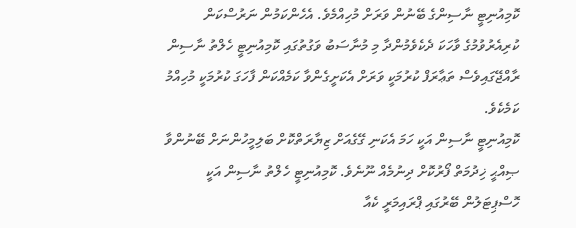ކޮމިއުނިޓީ ނާސިންގެ ބޭނުން ވަރަށް މުހިއްމެވެ. އެހެންކަމުން ނަރުސްކަން ކުރިއެރުވުމުގެ ވާހަކަ ދެކެވެމުންދާ މި މުނާސަބު ވަގުތުގައި ކޮމިއުނިޓީ ހެލްތު ނާސިން ރާއްޖޭގައިވެސް ތަޢާރަފް ކުރުމަކީ ވަރަށް އެކަށީގެންވާ ކަމެއްކަން ފާހަގަ ކުރުމަކީ މުހިއްމު ކަމެކެވެ.
ކޮމިއުނިޓީ ނާސިން އަކީ ހަމަ އެކަނި ގޭގެއަށް ޒިޔާރަތްކޮށް ބަލިމީހުންނަށް ބޭނުންވާ ޞިއްޙީ ޚިދުމަތް ފޯރުކޮށް ދިނުމެއް ނޫނެވެ. ކޮމިއުނިޓީ ހެލްތު ނާސިން އަކީ ހޮސްޕިޓަލުން ބޭރުގައި ޕްރައިމަރީ ކެއާ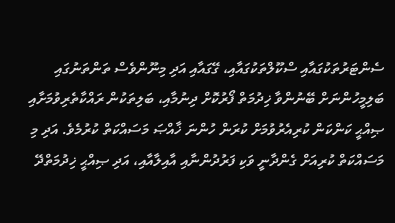ސެންޓަރުތަކުގައާއި ސްކޫލްތަކުގައާއި، ގޭގައާއި އަދި މިނޫންވެސް ތަންތަނުގައި ބަލިމީހުންނަށް ބޭނުންވާ ޚިދުމަތް ފޯރުކޮށް ދިނުމާއި، ބަލިތަކުން ރައްކާތެރިވުމަށާއި ޞިއްޙީ ކަންކަން ކުރިއެރުވުމަށް ކުރަން ހުންނަ ޚާއްޞަ މަސައްކަތް ކުރުމެވެ. އަދި މި މަސައްކަތް ކުރިއަށް ގެންދާނީ ވަކި ފަރުދުންނާއި އާއިލާއާއި، އަދި ޞިއްޙީ ޚިދުމަތްދޭ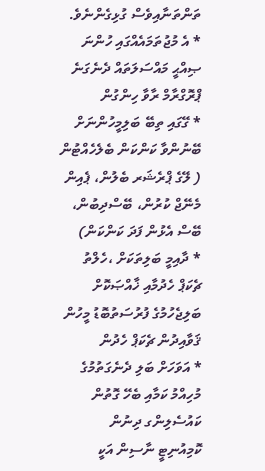ތަންތަނާއިވެސް ގުޅިގެންނެވެ.
* އެ މުޖުތަމައެއްގައި ހުންނަ ޞިއްޙީ މައްސަލަތައް ދެނެގަނެ ޕްރޮގްރާމް ރާވާ ހިންގުން
* ގޭގައި ތިބޭ ބަލިމީހުންނަށް ބޭނުންވާ ކަންކަން ބެލެހެއްޓުން ( ލޭގެ ޕްރެޝަރ ބެލުން، ޕެއިން މެނޭޖް ކުރުން، ބޭސްދިބުން، ބޭސް އެޅުން ފަދަ ކަންކަން)
* ދާއިމީ ބަލިތަކަށް ،ހެލްތު ޗެކަޕް ހެދުމާއި ޚާއްޞަކޮށް ބަލިޖެހުމުގެ ފުރުސަތުބޮޑު މީހުން ޤަވާއިދުން ޗެކަޕް ހެދުން
* އަވަހަށް ބަލި ދެނެގަތުމުގެ މުހިއްމު ކަމާއި ބެހޭ ގޮތުން ކައުސެލިންގ ދިނުން
ކޮމިއުނިޓީ ނާސިން އަކީ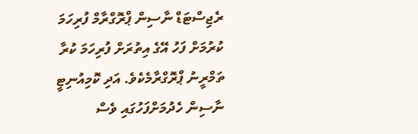ރެޖިސްޓަޑް ނާސިން ޕްރޮގްރާމް ފުރިހަމަ ކުރުމަށް ފަހު އޭގެ އިތުރަށް ފުރިހަމަ ކުރާ ތަމްރީނު ޕްރޮގްރާމެކެވެ. އަދި ކޮމިއުނިޓީ ނާސިން ހެދުމަށްފަހުގައި ވެސް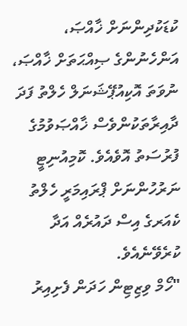ކުޑަކުދިންނަށް ޚާއްޞަ، އަންހެނުންގެ ޞިއްޙަތަށް ޚާއްޞަ، ނުވަތަ އޮކިއުޕޭޝަނަލް ހެލްތު ފަދަ ދާއިރާތަކުންވެސް ޚާއްޞަވުމުގެ ފުރުސަތު އޮވެއެވެ. ކޮމިއުނިޓީ ނަރުހުންނަށް ޕްރައިމަރީ ހެލްތު ކެއަރގެ އިސް ދައުރެއް އަދާ ކުރެވޭނެއެވެ.
"ހޯމް ވިޒިޓިން ހަދަން ފެށިއިރު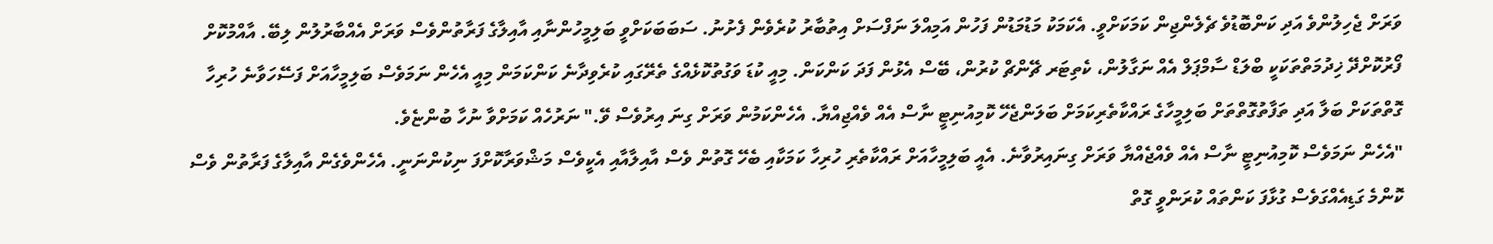ވަރަށް ޖެހިލުންވެ އަދި ކަންބޮޑުވެ ޗެލެންޖިން ކަމަކަށްވީ. އެކަމަކު މަޑުމަޑުން ފަހުން އަމިއްލަ ނަފްސަށް އިތުބާރު ކުރެވެން ފެށުނު. ސަބަބަކަށްވީ ބަލިމީހުންނާއި އާއިލާގެ ފަރާތުންވެސް ވަރަށް އެއްބާރުލުން ލިބޭ. އާއްމުކޮށް ފޯރުކޮށްދޭ ޚިދުމަތްތަކަކީ ބްލަޑް ސާމްޕަލް އެއް ނަގާލުން، ކެތިޓަރ ޗޭންޗް ކުރުން، ބޭސް އެޅުން ފަދަ ކަންކަން. މިއީ ކުޑަ ވަގުތުކޮޅެއްގެ ތެރޭގައި ކުރެވިދާނެ ކަންކަމަން މިއީ އެހެން ނަމަވެސް ބަލިމީހާއަށް ފަސޭހަވާނެ ހުރިހާ ގޮތްތަކަށް ބަލާ އަދި ތަފާތުގޮތްތަށް ބަލިމީހާގެ ރައްކާތެރިކަމަށް ބަލަންޖެހޭ ކޮމިއުނިޓީ ނާސް އެއް ވެއްޖިއްޔާ. އެހެންކަމުން ވަރަށް ގިނަ އިރުވެސް ވޭ." ނަރުހެއް ކަމަށްވާ ނުހާ ބުންޏެވެ.
"އެހެން ނަމަވެސް ކޮމިއުނިޓީ ނާސް އެއް ވެއްޖެއްޔާ ވަރަށް ގިނައިރުވާނެ. އެއީ ބަލިމީހާއަށް ރައްކާތެރި ހުރިހާ ކަމަކާއި ބެހޭ ގޮތުން ވެސް އާއިލާއާއި އެކީވެސް މަޝްވަރާކޮށްފަ ނިކުންނަނީ. އެހެންވެގެން އާއިލާގެ ފަރާތުން ވެސް ކޮންމެ ގަޑިއެއްގަވެސް ގުޅާފަ ކަންތައް ކުރަންވީ ގޮތް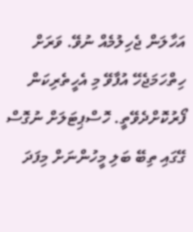އަހާލަން ޖެހިލުމެއް ނުވޭ. ވަރަށް ހިތްހަމަޖެހޭ އުފާވޭ މި އެހީތެރިކަން ފޯރުކޮށްދެވޭތީ. ހޮސްޕިޓަލަށް ނުގޮސް ގޭގައި ތިބޭ ބަލި މީހުންނަށް މިފަދަ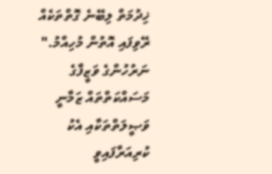ޚިދުމަތް ލިބޭނެ ގޮތްތަކެއް ރޭވިފައި އޮތުން މުހިއްމު."
ނަރުހުންގެ ވަޒީފާގެ މަސައްކަތްތައް ޒަމާނީ ވަޞީލަތްތަކާއި އެކު ކުރިއަރާފައިވީ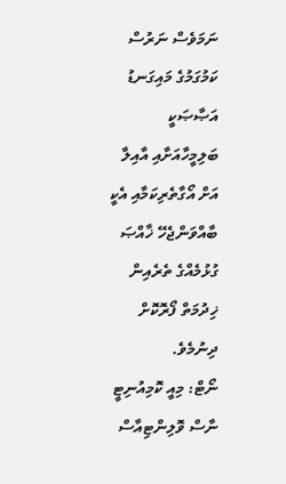ނަމަވެސް ނަރުސް ކަމުގަމުގެ މައިގަނޑު އަޞާޞަކީ ބަލިމީހާއަށާއި އާއިލާ އަށް އޯގާތެރިކަމާއި އެކީ ބާއްވަންޖެހޭ ޚާއްޞަ ގުޅުމެއްގެ ތެރެއިން ޚިދުމަތް ފޯރޮކޮށް ދިނުމެވެ.
ނޯޓް: މިއީ ކޮމިއުނިޓީ ނާސް ވޮލިންޓިއާސް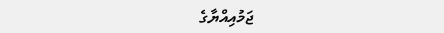ޖަމުއިއްޔާގެ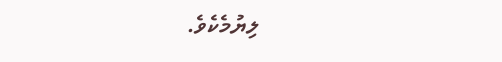ލިޔުމެކެވެ.